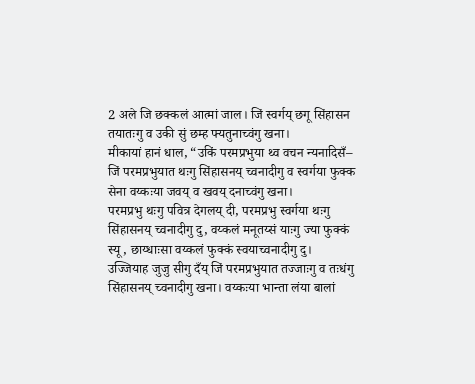2 अले जि छक्कलं आत्मां जाल। जिं स्वर्गय् छगू सिंहासन तयातःगु व उकी सुं छम्ह फ्यतुनाच्वंगु खना।
मीकायां हानं धाल, “उकिं परमप्रभुया थ्व वचन न्यनादिसँ– जिं परमप्रभुयात थःगु सिंहासनय् च्वनादीगु व स्वर्गया फुक्क सेना वय्कःया जवय् व खवय् दनाच्वंगु खना।
परमप्रभु थःगु पवित्र देगलय् दी, परमप्रभु स्वर्गया थःगु सिंहासनय् च्वनादीगु दु, वय्कलं मनूतय्सं याःगु ज्या फुक्कं स्यू, छाय्धाःसा वय्कलं फुक्कं स्वयाच्वनादीगु दु।
उज्जियाह जुजु सीगु दँय् जिं परमप्रभुयात तज्जाःगु व तःधंगु सिंहासनय् च्वनादीगु खना। वय्कःया भान्ता लंया बालां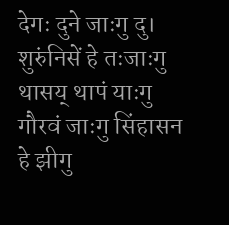देगः दुने जाःगु दु।
शुरुंनिसें हे तःजाःगु थासय् थापं याःगु गौरवं जाःगु सिंहासन हे झीगु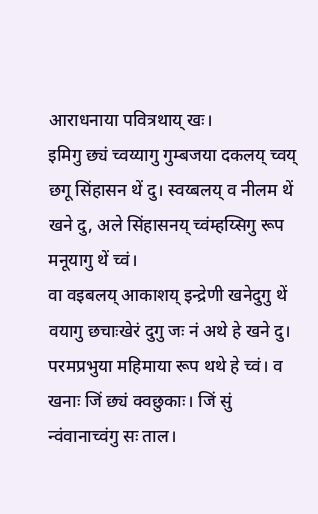आराधनाया पवित्रथाय् खः।
इमिगु छ्यं च्वय्यागु गुम्बजया दकलय् च्वय् छगू सिंहासन थें दु। स्वय्बलय् व नीलम थें खने दु, अले सिंहासनय् च्वंम्हय्सिगु रूप मनूयागु थें च्वं।
वा वइबलय् आकाशय् इन्द्रेणी खनेदुगु थें वयागु छचाःखेरं दुगु जः नं अथे हे खने दु। परमप्रभुया महिमाया रूप थथे हे च्वं। व खनाः जिं छ्यं क्वछुकाः। जिं सुं न्वंवानाच्वंगु सः ताल।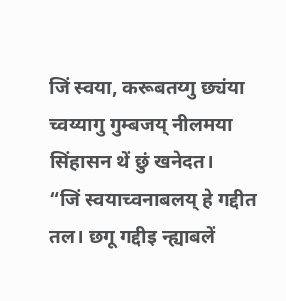जिं स्वया, करूबतय्गु छ्यंया च्वय्यागु गुम्बजय् नीलमया सिंहासन थें छुं खनेदत।
“जिं स्वयाच्वनाबलय् हे गद्दीत तल। छगू गद्दीइ न्ह्याबलें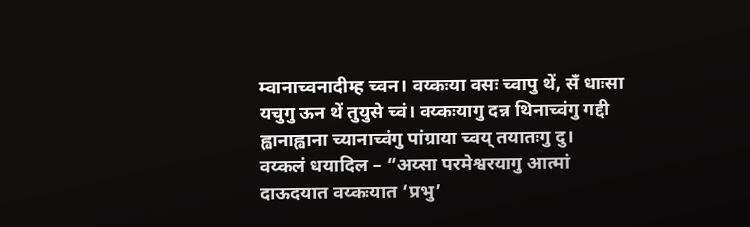म्वानाच्वनादीम्ह च्वन। वय्कःया वसः च्वापु थें, सँ धाःसा यचुगु ऊन थें तुयुसे च्वं। वय्कःयागु दन्न थिनाच्वंगु गद्दी ह्वानाह्वाना च्यानाच्वंगु पांग्राया च्वय् तयातःगु दु।
वय्कलं धयादिल – “अय्सा परमेश्वरयागु आत्मां दाऊदयात वय्कःयात ‘प्रभु’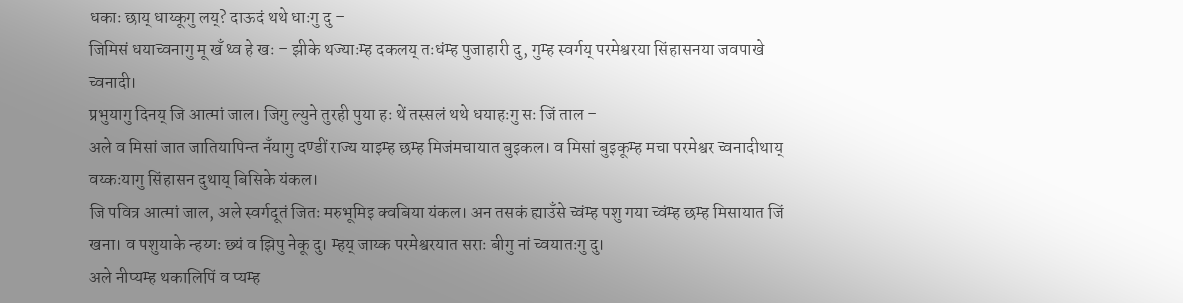धकाः छाय् धाय्कूगु लय्? दाऊदं थथे धाःगु दु –
जिमिसं धयाच्वनागु मू खँ थ्व हे खः – झीके थज्याःम्ह दकलय् तःधंम्ह पुजाहारी दु, गुम्ह स्वर्गय् परमेश्वरया सिंहासनया जवपाखे च्वनादी।
प्रभुयागु दिनय् जि आत्मां जाल। जिगु ल्युने तुरही पुया हः थें तस्सलं थथे धयाहःगु सः जिं ताल –
अले व मिसां जात जातियापिन्त नँयागु दण्डीं राज्य याइम्ह छम्ह मिजंमचायात बुइकल। व मिसां बुइकूम्ह मचा परमेश्वर च्वनादीथाय् वय्कःयागु सिंहासन दुथाय् बिसिके यंकल।
जि पवित्र आत्मां जाल, अले स्वर्गदूतं जितः मरुभूमिइ क्वबिया यंकल। अन तसकं ह्याउँसे च्वंम्ह पशु गया च्वंम्ह छम्ह मिसायात जिं खना। व पशुयाके न्हय्गः छ्यं व झिपु नेकू दु। म्हय् जाय्क परमेश्वरयात सराः बीगु नां च्वयातःगु दु।
अले नीप्यम्ह थकालिपिं व प्यम्ह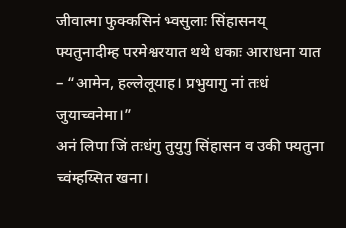जीवात्मा फुक्कसिनं भ्वसुलाः सिंहासनय् फ्यतुनादीम्ह परमेश्वरयात थथे धकाः आराधना यात – “आमेन, हल्लेलूयाह। प्रभुयागु नां तःधं जुयाच्वनेमा।”
अनं लिपा जिं तःधंगु तुयुगु सिंहासन व उकी फ्यतुना च्वंम्हय्सित खना।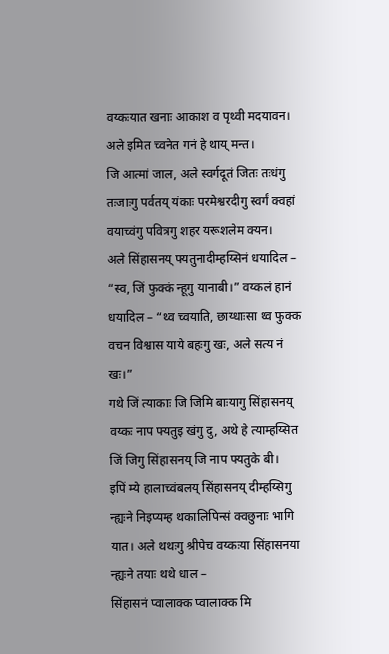वय्कःयात खनाः आकाश व पृथ्वी मदयावन। अले इमित च्वनेत गनं हे थाय् मन्त।
जि आत्मां जाल, अले स्वर्गदूतं जितः तःधंगु तःजाःगु पर्वतय् यंकाः परमेश्वरदीगु स्वर्गं क्वहां वयाच्वंगु पवित्रगु शहर यरूशलेम क्यन।
अले सिंहासनय् फ्यतुनादीम्हय्सिनं धयादिल – “स्व, जिं फुक्कं न्हूगु यानाबी।” वय्कलं हानं धयादिल – “थ्व च्वयाति, छाय्धाःसा थ्व फुक्क वचन विश्वास याये बहःगु खः, अले सत्य नं खः।”
गथे जिं त्याकाः जि जिमि बाःयागु सिंहासनय् वय्कः नाप फ्यतुइ खंगु दु, अथे हे त्याम्हय्सित जिं जिगु सिंहासनय् जि नाप फ्यतुके बी।
इपिं म्ये हालाच्वंबलय् सिंहासनय् दीम्हय्सिगु न्ह्यःने निइप्यम्ह थकालिपिन्सं क्वछुनाः भागि यात। अले थथःगु श्रीपेच वय्कःया सिंहासनया न्ह्यःने तयाः थथे धाल –
सिंहासनं प्वालाक्क प्वालाक्क मि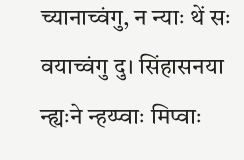च्यानाच्वंगु, न न्याः थें सः वयाच्वंगु दु। सिंहासनया न्ह्यःने न्हय्प्वाः मिप्वाः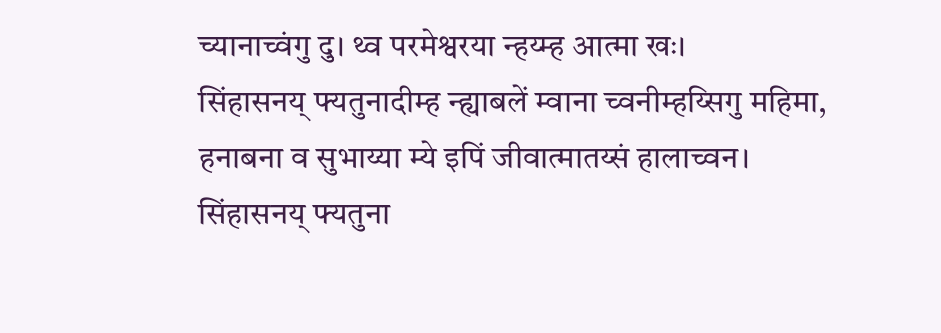च्यानाच्वंगु दु। थ्व परमेश्वरया न्हय्म्ह आत्मा खः।
सिंहासनय् फ्यतुनादीम्ह न्ह्याबलें म्वाना च्वनीम्हय्सिगु महिमा, हनाबना व सुभाय्या म्ये इपिं जीवात्मातय्सं हालाच्वन।
सिंहासनय् फ्यतुना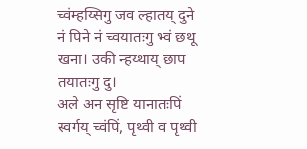च्वंम्हय्सिगु जव ल्हातय् दुने नं पिने नं च्वयातःगु भ्वं छथू खना। उकी न्हय्थाय् छाप तयातःगु दु।
अले अन सृष्टि यानातःपिं स्वर्गय् च्वंपिं, पृथ्वी व पृथ्वी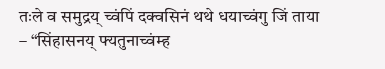तःले व समुद्रय् च्वंपिं दक्वसिनं थथे धयाच्वंगु जिं ताया – “सिंहासनय् फ्यतुनाच्वंम्ह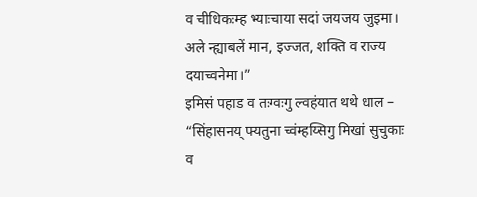व चीधिकःम्ह भ्याःचाया सदां जयजय जुइमा। अले न्ह्याबलें मान, इज्जत, शक्ति व राज्य दयाच्वनेमा।”
इमिसं पहाड व तःग्वःगु ल्वहंयात थथे धाल – “सिंहासनय् फ्यतुना च्वंम्हय्सिगु मिखां सुचुकाः व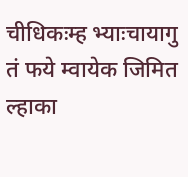चीधिकःम्ह भ्याःचायागु तं फये म्वायेक जिमित ल्हाका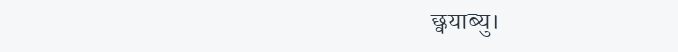छ्वयाब्यु।